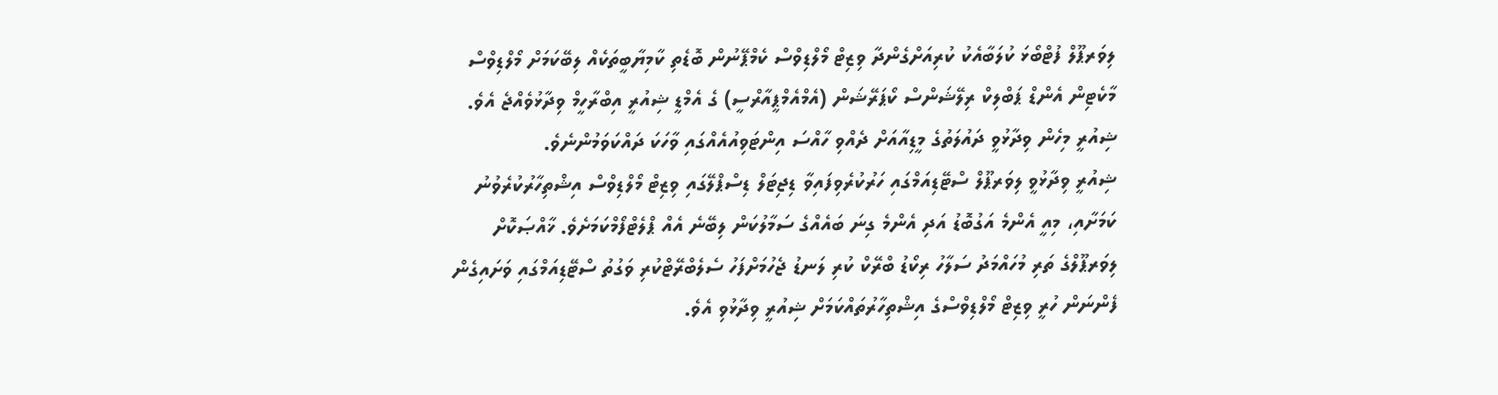ލިވަރޕޫލް ފުޓްބޯޅަ ކުލަބާއެކު ކުރިއަށްގެންދާ ވިޒިޓް މޯލްޑިވްސް ކެމްޕޭނުން ބޮޑެތި ކާމިޔާބީތަކެއް ލިބޭކަމަށް މޯލްޑިވްސް މާކެޓިން އެންޑް ޕަބްލިކް ރިލޭޝަންސް ކޯޕަރޭޝަން (އެމްއެމްޕީއާރްސީ) ގެ އެމްޑީ ޝިއުރީ އިބްރާހީމް ވިދާޅުވެއްޖެ އެވެ.
ޝިއުރީ މިހެން ވިދާޅުވީ ދައުލަތުގެ މީޑިއާއަށް ދެއްވި ހާއްސަ އިންޓަވިއުއެއްގައި ވާހަކަ ދައްކަވަމުންނެވެ.
ޝިއުރީ ވިދާޅުވީ ލިވަރޕޫލް ސްޓޭޑިއަމްގައި ހަރުކުރެވިފައިވާ ޑިޖިޓަލް ޑިސްޕްލޭގައި ވިޒިޓް މޯލްޑިވްސް އިޝްތިހާރުކުރެވުނު ކަމަށާއި، މިއީ އެންމެ އަގުބޮޑު އަދި އެންމެ ގިނަ ބައެއްގެ ސަމާލުކަން ލިބޭނެ އެއް ޕްލެޓްފޯމްކަމަށެވެ. ޚާއްޞަކޮށް ލިވަރޕޫލްގެ ތަރި މުހައްމަދު ސަލާހު ރިކޯޑު ބްރޭކް ކުރި ލަނޑު ޖެހުމަށްފަހު ސެލެބްރޭޓްކުރި ވަގުތު ސްޓޭޑިއަމްގައި ވަށައިގެން ފެންނަން ހުރީ ވިޒިޓް މޯލްޑިވްސްގެ އިޝްތިހާރުތައްކަމަށް ޝިއުރީ ވިދާޅުވި އެވެ.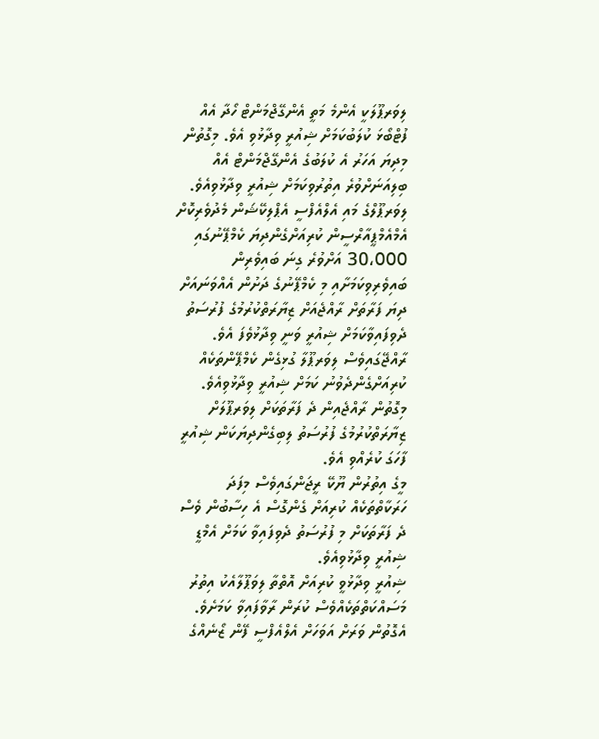ލިވަރޕޫލަކީ އެންމެ މަތީ އެންގޭޖްމަންޓް ހޯދާ އެއް ފުޓްބޯޅަ ކުލަބުކަމަށް ޝިއުރީ ވިދާޅުވި އެވެ. މިގޮތުން މިދިޔަ އަހަރު އެ ކުލަބުގެ އެންގޭޖްމަންޓް އެއް ބިލިއަނަށްވުރެ އިތުރުވިކަމަށް ޝިއުރީ ވިދާޅުވިއެވެ.
ލިވަރޕޫލްގެ މައި އެލްއެފްސީ އެޕްލިކޭޝަން މެދުވެރިކޮށް އެމްއެމްޕީއާރްސީން ކުރިއަށްގެންދިޔަ ކެމްޕޭނުގައި 30،000 އަށްވުރެ ގިނަ ބައިވެރިން ބައިވެރިވިކަމަށާއި މި ކެމްޕޭނުގެ ދަށުން އެއްވަނައަށް ދިޔަ ފަރާތަށް ރާއްޖެއަށް ޒިޔާރަތްކުރުމުގެ ފުރުސަތު ދެވިފައިވާކަމަށް ޝިއުރީ ވަނީ ވިދާޅުވެފަ އެވެ.
ރާއްޖޭގައިވެސް ލިވަރޕޫލާ ގުޅިގެން ކެމްޕޭންތަކެއް ކުރިއަށްގެންދެވުނު ކަމަށް ޝިއުރީ ވިދާޅުވިއެވެ. މިގޮތުން ރާއްޖެއިން ދެ ފަރާތަކަށް ލިވަރޕޫލަށް ޒިޔާރަތްކުރުމުގެ ފުރުސަތު ލިބިގެންދިޔަކަން ޝިއުރީ ފާހަގަ ކުރެއްވި އެވެ.
މީގެ އިތުރުން ޔޫކޭ ރީޖަންގައިވެސް މިފަދަ ހަރަކާތްތަކެއް ކުރިއަށް ގެންގޮސް އެ ހިސާބުން ވެސް ދެ ފަރާތަކަށް މި ފުރުސަތު ދެވިފައިވާ ކަމަށް އެމްޑީ ޝިއުރީ ވިދާޅުވިއެވެ.
ޝިއުރީ ވިދާޅުވީ ކުރިއަށް އޮތްތާ ލިވަޕޫލާއެކު އިތުރު މަސައްކަތްތަކެއްވެސް ކުރަން ރާވާފައިވާ ކަމަށެވެ. އެގޮތުން ވަރަށް އަވަހަށް އެލްއެފްސީ ފޭން ޒޯނެއްގެ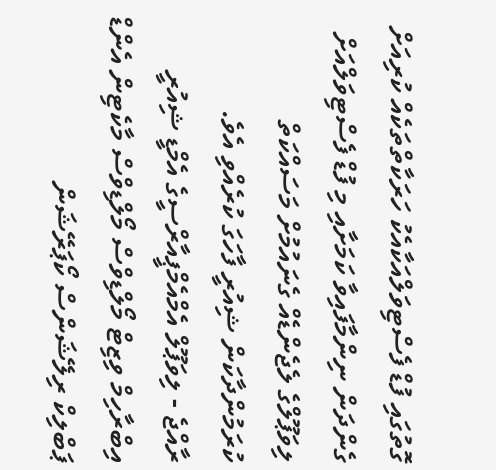ގޮތުގައި ފުޑް ފެސްޓިވަލްއަކާއެކު ހަރަކާތްތަކެއް ކުރިއަށް ގެންދަން ނިންމާފައިވާ ކަމަށާއި މި ފުޑް ފެސްޓިވަލްއަށް ލިވަޕޫލްގެ ލެޖެންޑެއް ގެނައުމުށް މަސައްކަތް ކުރަމުންދާކަން ޝިއުރީ ފާހަގަ ކުރެއްވި އެވެ.
ރާއްޖެ - ލިވަޕޫލް އެމްއެމްޕީއާރްސީގެ އެމްޑީ ޝިއުރީ އިބްރާހިމް ވިޒިޓް މޯލްޑިވްސް މޯލްޑިވްސް މާކެޓިން އެންޑް ޕަބްލިކް ރިލޭޝަންސް ކޯޕަރޭޝަން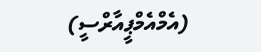(އެމްއެމްޕީއާރްސީ)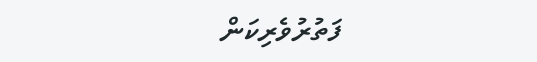ފަތުރުވެރިކަން